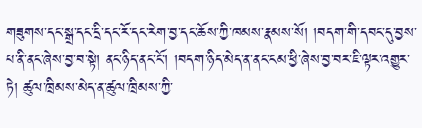གཟུགས་དང་སྒྲ་དང་དྲི་དང་རོ་དང་རེག་བྱ་དང་ཆོས་ཀྱི་ཁམས་རྣམས་སོ། །བདག་གི་དབང་དུ་བྱས་པ་ནི་ནང་ཞེས་བྱ་བ་སྟེ། ནང་ཉིད་ནང་ངོ་། །བདག་ཉིད་མེད་ན་ནང་ངམ་ཕྱི་ཞེས་བྱ་བར་ཇི་ལྟར་འགྱུར་ཏེ། ཚུལ་ཁྲིམས་མེད་ན་ཚུལ་ཁྲིམས་ཀྱི་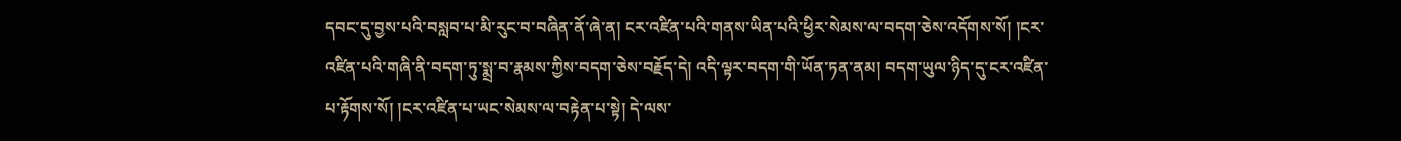དབང་དུ་བྱས་པའི་བསླབ་པ་མི་རུང་བ་བཞིན་ནོ་ཞེ་ན། ངར་འཛིན་པའི་གནས་ཡིན་པའི་ཕྱིར་སེམས་ལ་བདག་ཅེས་འདོགས་སོ། །ངར་འཛིན་པའི་གཞི་ནི་བདག་ཏུ་སྨྲ་བ་རྣམས་ཀྱིས་བདག་ཅེས་བརྗོད་དེ། འདི་ལྟར་བདག་གི་ཡོན་ཏན་ནམ། བདག་ཡུལ་ཉིད་དུ་ངར་འཛིན་པ་རྟོགས་སོ། །ངར་འཛིན་པ་ཡང་སེམས་ལ་བརྟེན་པ་སྟེ། དེ་ལས་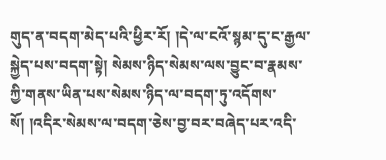གུད་ན་བདག་མེད་པའི་ཕྱིར་རོ། །དེ་ལ་ངའོ་སྙམ་དུ་ང་རྒྱལ་སྐྱེད་པས་བདག་སྟེ། སེམས་ཉིད་སེམས་ལས་བྱུང་བ་རྣམས་ཀྱི་གནས་ཡིན་པས་སེམས་ཉིད་ལ་བདག་ཏུ་འདོགས་སོ། །འདིར་སེམས་ལ་བདག་ཅེས་བྱ་བར་བཞེད་པར་འདི་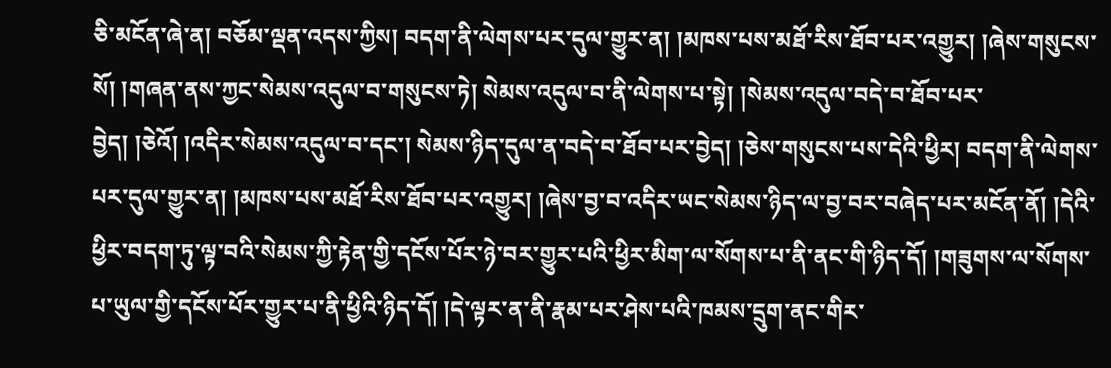ཅི་མངོན་ཞེ་ན། བཅོམ་ལྡན་འདས་ཀྱིས། བདག་ནི་ལེགས་པར་དུལ་གྱུར་ན། །མཁས་པས་མཐོ་རིས་ཐོབ་པར་འགྱུར། །ཞེས་གསུངས་སོ། །གཞན་ནས་ཀྱང་སེམས་འདུལ་བ་གསུངས་ཏེ། སེམས་འདུལ་བ་ནི་ལེགས་པ་སྟེ། །སེམས་འདུལ་བདེ་བ་ཐོབ་པར་བྱེད། །ཅེའོ། །འདིར་སེམས་འདུལ་བ་དང་། སེམས་ཉིད་དུལ་ན་བདེ་བ་ཐོབ་པར་བྱེད། །ཅེས་གསུངས་པས་དེའི་ཕྱིར། བདག་ནི་ལེགས་པར་དུལ་གྱུར་ན། །མཁས་པས་མཐོ་རིས་ཐོབ་པར་འགྱུར། །ཞེས་བྱ་བ་འདིར་ཡང་སེམས་ཉིད་ལ་བྱ་བར་བཞེད་པར་མངོན་ནོ། །དེའི་ཕྱིར་བདག་ཏུ་ལྟ་བའི་སེམས་ཀྱི་རྟེན་གྱི་དངོས་པོར་ཉེ་བར་གྱུར་པའི་ཕྱིར་མིག་ལ་སོགས་པ་ནི་ནང་གི་ཉིད་དོ། །གཟུགས་ལ་སོགས་པ་ཡུལ་གྱི་དངོས་པོར་གྱུར་པ་ནི་ཕྱིའི་ཉིད་དོ། །དེ་ལྟར་ན་ནི་རྣམ་པར་ཤེས་པའི་ཁམས་དྲུག་ནང་གིར་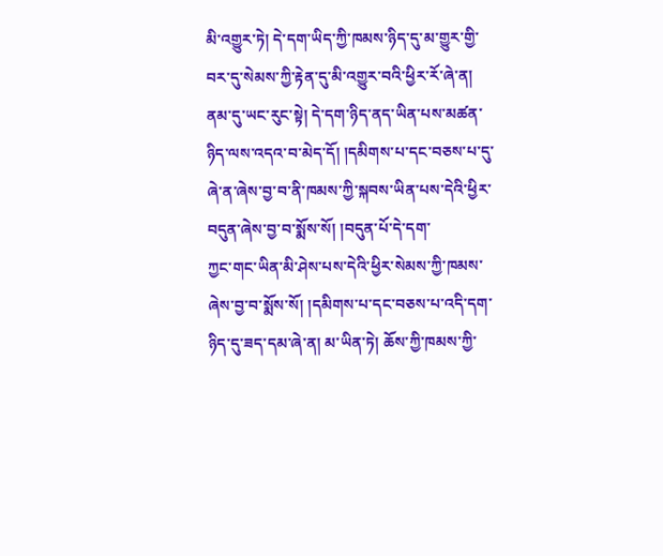མི་འགྱུར་ཏེ། དེ་དག་ཡིད་ཀྱི་ཁམས་ཉིད་དུ་མ་གྱུར་གྱི་བར་དུ་སེམས་ཀྱི་རྟེན་དུ་མི་འགྱུར་བའི་ཕྱིར་རོ་ཞེ་ན། ནམ་དུ་ཡང་རུང་སྟེ། དེ་དག་ཉིད་ནད་ཡིན་པས་མཚན་ཉིད་ལས་འདའ་བ་མེད་དོ། །དམིགས་པ་དང་བཅས་པ་དུ་ཞེ་ན་ཞེས་བྱ་བ་ནི་ཁམས་ཀྱི་སྐབས་ཡིན་པས་དེའི་ཕྱིར་བདུན་ཞེས་བྱ་བ་སྨོས་སོ། །བདུན་པོ་དེ་དག་
ཀྱང་གང་ཡིན་མི་ཤེས་པས་དེའི་ཕྱིར་སེམས་ཀྱི་ཁམས་ཞེས་བྱ་བ་སྨོས་སོ། །དམིགས་པ་དང་བཅས་པ་འདི་དག་ཉིད་དུ་ཟད་དམ་ཞེ་ན། མ་ཡིན་ཏེ། ཆོས་ཀྱི་ཁམས་ཀྱི་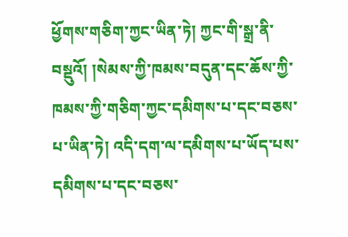ཕྱོགས་གཅིག་ཀྱང་ཡིན་ཏེ། ཀྱང་གི་སྒྲ་ནི་བསྡུའོ། །སེམས་ཀྱི་ཁམས་བདུན་དང་ཆོས་ཀྱི་ཁམས་ཀྱི་གཅིག་ཀྱང་དམིགས་པ་དང་བཅས་པ་ཡིན་ཏེ། འདི་དག་ལ་དམིགས་པ་ཡོད་པས་དམིགས་པ་དང་བཅས་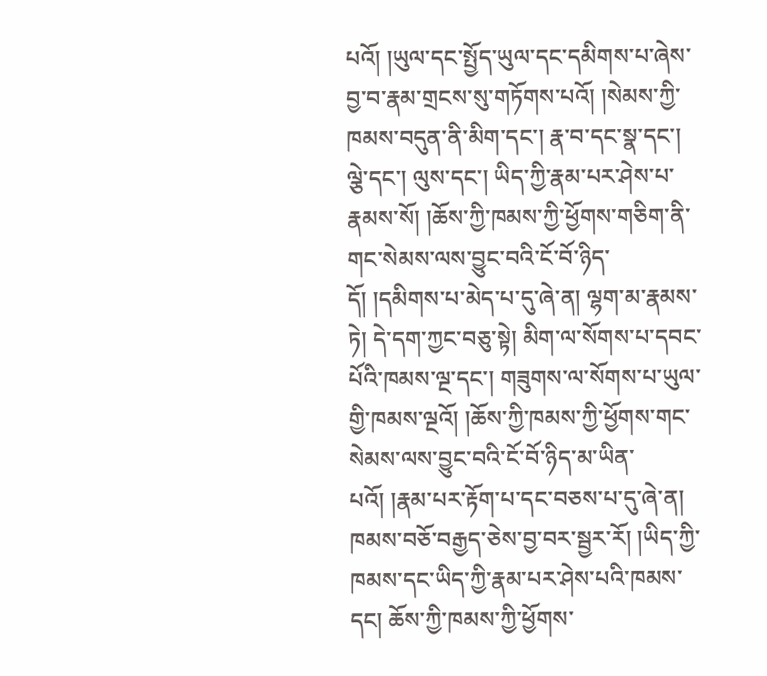པའོ། །ཡུལ་དང་སྤྱོད་ཡུལ་དང་དམིགས་པ་ཞེས་བྱ་བ་རྣམ་གྲངས་སུ་གཏོགས་པའོ། །སེམས་ཀྱི་ཁམས་བདུན་ནི་མིག་དང་། རྣ་བ་དང་སྣ་དང་། ལྕེ་དང་། ལུས་དང་། ཡིད་ཀྱི་རྣམ་པར་ཤེས་པ་རྣམས་སོ། །ཆོས་ཀྱི་ཁམས་ཀྱི་ཕྱོགས་གཅིག་ནི་གང་སེམས་ལས་བྱུང་བའི་ངོ་བོ་ཉིད་དོ། །དམིགས་པ་མེད་པ་དུ་ཞེ་ན། ལྷག་མ་རྣམས་ཏེ། དེ་དག་ཀྱང་བཅུ་སྟེ། མིག་ལ་སོགས་པ་དབང་པོའི་ཁམས་ལྔ་དང་། གཟུགས་ལ་སོགས་པ་ཡུལ་གྱི་ཁམས་ལྔའོ། །ཆོས་ཀྱི་ཁམས་ཀྱི་ཕྱོགས་གང་སེམས་ལས་བྱུང་བའི་ངོ་བོ་ཉིད་མ་ཡིན་པའོ། །རྣམ་པར་རྟོག་པ་དང་བཅས་པ་དུ་ཞེ་ན། ཁམས་བཅོ་བརྒྱད་ཅེས་བྱ་བར་སྦྱར་རོ། །ཡིད་ཀྱི་ཁམས་དང་ཡིད་ཀྱི་རྣམ་པར་ཤེས་པའི་ཁམས་དང། ཆོས་ཀྱི་ཁམས་ཀྱི་ཕྱོགས་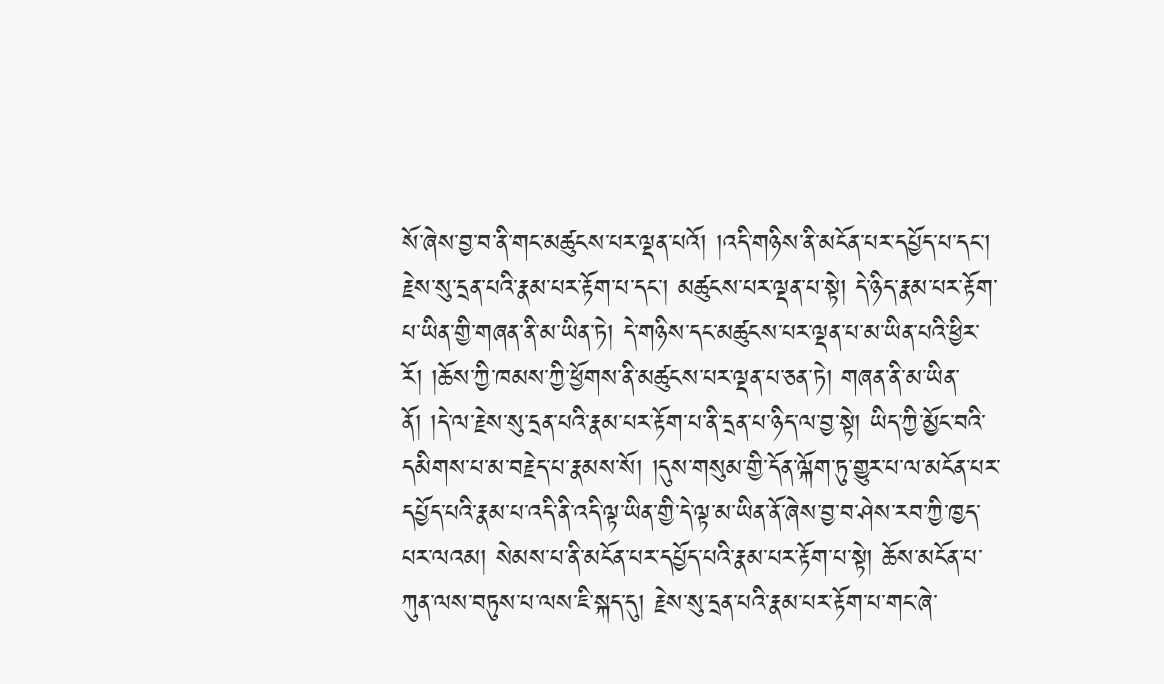སོ་ཞེས་བྱ་བ་ནི་གང་མཚུངས་པར་ལྡན་པའོ། །འདི་གཉིས་ནི་མངོན་པར་དཔྱོད་པ་དང་། རྗེས་སུ་དྲན་པའི་རྣམ་པར་རྟོག་པ་དང་། མཚུངས་པར་ལྡན་པ་སྟེ། དེ་ཉིད་རྣམ་པར་རྟོག་པ་ཡིན་གྱི་གཞན་ནི་མ་ཡིན་ཏེ། དེ་གཉིས་དང་མཚུངས་པར་ལྡན་པ་མ་ཡིན་པའི་ཕྱིར་རོ། །ཆོས་ཀྱི་ཁམས་ཀྱི་ཕྱོགས་ནི་མཚུངས་པར་ལྡན་པ་ཅན་ཏེ། གཞན་ནི་མ་ཡིན་ནོ། །དེ་ལ་རྗེས་སུ་དྲན་པའི་རྣམ་པར་རྟོག་པ་ནི་དྲན་པ་ཉིད་ལ་བྱ་སྟེ། ཡིད་ཀྱི་མྱོང་བའི་དམིགས་པ་མ་བརྗེད་པ་རྣམས་སོ། །དུས་གསུམ་གྱི་དོན་ལྐོག་ཏུ་གྱུར་པ་ལ་མངོན་པར་དཔྱོད་པའི་རྣམ་པ་འདི་ནི་འདི་ལྟ་ཡིན་གྱི་དེ་ལྟ་མ་ཡིན་ནོ་ཞེས་བྱ་བ་ཤེས་རབ་ཀྱི་ཁྱད་པར་ལའམ། སེམས་པ་ནི་མངོན་པར་དཔྱོད་པའི་རྣམ་པར་རྟོག་པ་སྟེ། ཆོས་མངོན་པ་ཀུན་ལས་བཏུས་པ་ལས་ཇི་སྐད་དུ། རྗེས་སུ་དྲན་པའི་རྣམ་པར་རྟོག་པ་གང་ཞེ་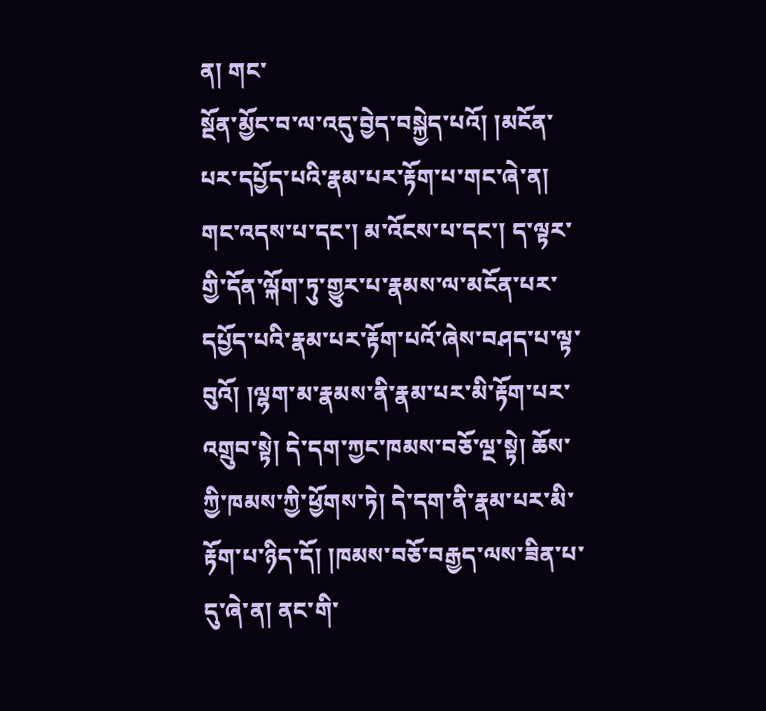ན། གང་
སྔོན་མྱོང་བ་ལ་འདུ་བྱེད་བསྐྱེད་པའོ། །མངོན་པར་དཔྱོད་པའི་རྣམ་པར་རྟོག་པ་གང་ཞེ་ན། གང་འདས་པ་དང་། མ་འོངས་པ་དང་། ད་ལྟར་གྱི་དོན་ལྐོག་ཏུ་གྱུར་པ་རྣམས་ལ་མངོན་པར་དཔྱོད་པའི་རྣམ་པར་རྟོག་པའོ་ཞེས་བཤད་པ་ལྟ་བུའོ། །ལྷག་མ་རྣམས་ནི་རྣམ་པར་མི་རྟོག་པར་འགྲུབ་སྟེ། དེ་དག་ཀྱང་ཁམས་བཅོ་ལྔ་སྟེ། ཆོས་ཀྱི་ཁམས་ཀྱི་ཕྱོགས་ཏེ། དེ་དག་ནི་རྣམ་པར་མི་རྟོག་པ་ཉིད་དོ། །ཁམས་བཅོ་བརྒྱད་ལས་ཟིན་པ་དུ་ཞེ་ན། ནང་གི་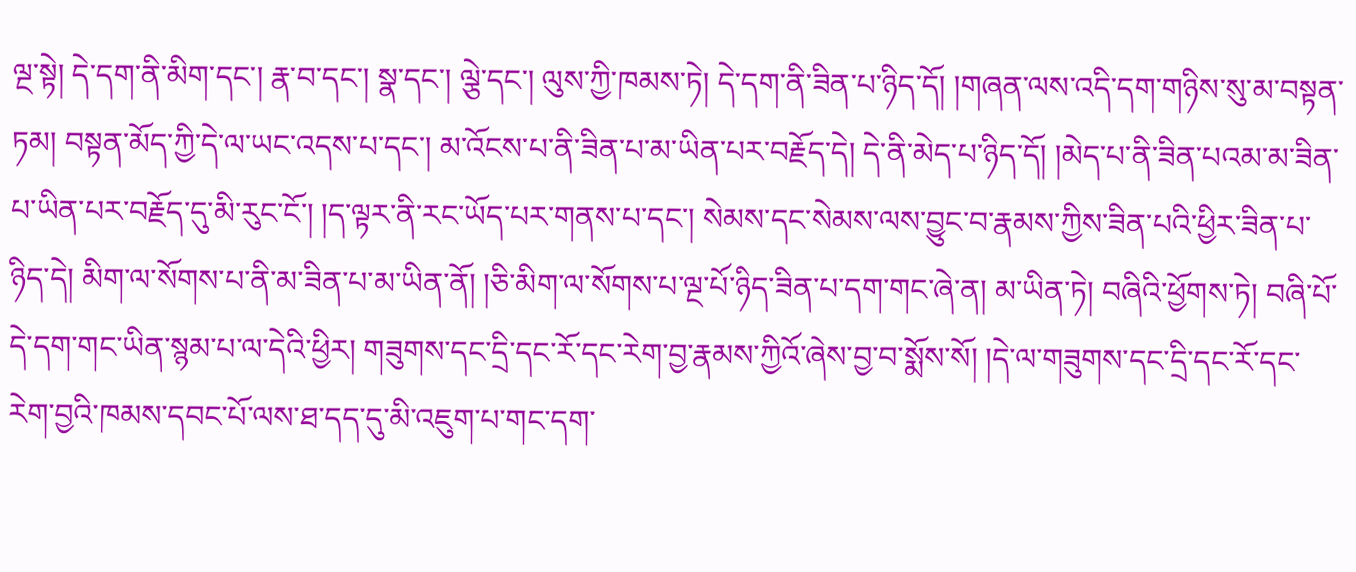ལྔ་སྟེ། དེ་དག་ནི་མིག་དང་། རྣ་བ་དང་། སྣ་དང་། ལྕེ་དང་། ལུས་ཀྱི་ཁམས་ཏེ། དེ་དག་ནི་ཟིན་པ་ཉིད་དོ། །གཞན་ལས་འདི་དག་གཉིས་སུ་མ་བསྟན་ཏམ། བསྟན་མོད་ཀྱི་དེ་ལ་ཡང་འདས་པ་དང་། མ་འོངས་པ་ནི་ཟིན་པ་མ་ཡིན་པར་བརྗོད་དེ། དེ་ནི་མེད་པ་ཉིད་དོ། །མེད་པ་ནི་ཟིན་པའམ་མ་ཟིན་པ་ཡིན་པར་བརྗོད་དུ་མི་རུང་ངོ་། །ད་ལྟར་ནི་རང་ཡོད་པར་གནས་པ་དང་། སེམས་དང་སེམས་ལས་བྱུང་བ་རྣམས་ཀྱིས་ཟིན་པའི་ཕྱིར་ཟིན་པ་ཉིད་དེ། མིག་ལ་སོགས་པ་ནི་མ་ཟིན་པ་མ་ཡིན་ནོ། །ཅི་མིག་ལ་སོགས་པ་ལྔ་པོ་ཉིད་ཟིན་པ་དག་གང་ཞེ་ན། མ་ཡིན་ཏེ། བཞིའི་ཕྱོགས་ཏེ། བཞི་པོ་དེ་དག་གང་ཡིན་སྙམ་པ་ལ་དེའི་ཕྱིར། གཟུགས་དང་དྲི་དང་རོ་དང་རེག་བྱ་རྣམས་ཀྱིའོ་ཞེས་བྱ་བ་སྨོས་སོ། །དེ་ལ་གཟུགས་དང་དྲི་དང་རོ་དང་རེག་བྱའི་ཁམས་དབང་པོ་ལས་ཐ་དད་དུ་མི་འཇུག་པ་གང་དག་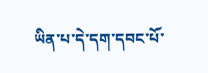ཡིན་པ་དེ་དག་དབང་པོ་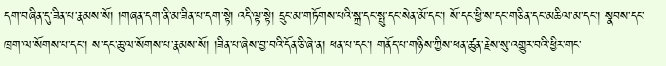དག་བཞིན་དུ་ཟིན་པ་རྣམས་སོ། །གཞན་དག་ནི་མ་ཟིན་པ་དག་སྟེ། འདི་ལྟ་སྟེ། དྲུང་མ་གཏོགས་པའི་སྐྲ་དང་སྤུ་དང་སེན་མོ་དང་། སོ་དང་ཕྱི་ས་དང་གཅིན་དང་མཆིལ་མ་དང་། སྣབས་དང་ཁྲག་ལ་སོགས་པ་དང་། ས་དང་ཆུ་ལ་སོགས་པ་རྣམས་སོ། །ཟིན་པ་ཞེས་བྱ་བའི་དོན་ཅི་ཞེ་ན། ཕན་པ་དང་། གནོད་པ་གཉིས་ཀྱིས་ཕན་ཚུན་རྗེས་སུ་འགྱུར་བའི་ཕྱིར་གང་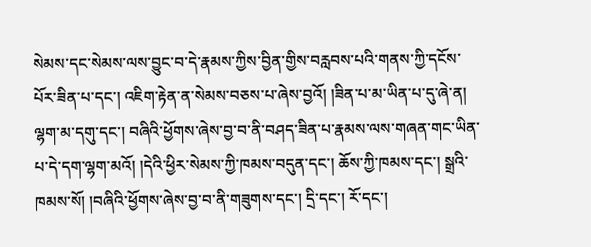སེམས་དང་སེམས་ལས་བྱུང་བ་དེ་རྣམས་ཀྱིས་བྱིན་གྱིས་བརླབས་པའི་གནས་ཀྱི་དངོས་པོར་ཟིན་པ་དང་། འཇིག་རྟེན་ན་སེམས་བཅས་པ་ཞེས་བྱའོ། །ཟིན་པ་མ་ཡིན་པ་དུ་ཞེ་ན། ལྷག་མ་དགུ་དང་། བཞིའི་ཕྱོགས་ཞེས་བྱ་བ་ནི་བཤད་ཟིན་པ་རྣམས་ལས་གཞན་གང་ཡིན་པ་དེ་དག་ལྷག་མའོ། །དེའི་ཕྱིར་སེམས་ཀྱི་ཁམས་བདུན་དང་། ཆོས་ཀྱི་ཁམས་དང་། སྒྲའི་ཁམས་སོ། །བཞིའི་ཕྱོགས་ཞེས་བྱ་བ་ནི་གཟུགས་དང་། དྲི་དང་། རོ་དང་།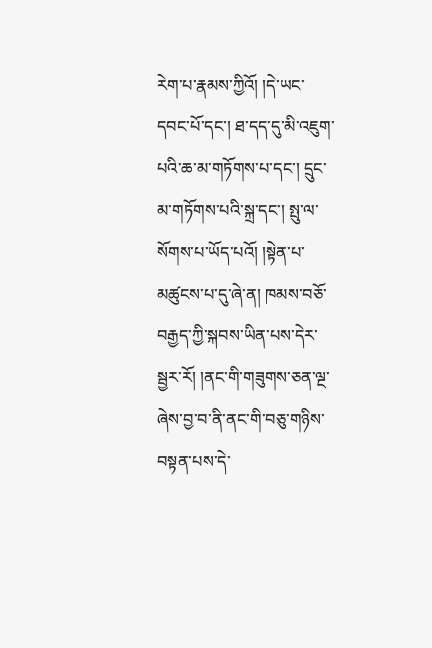རེག་པ་རྣམས་ཀྱིའོ། །དེ་ཡང་དབང་པོ་དང་། ཐ་དད་དུ་མི་འཇུག་པའི་ཆ་མ་གཏོགས་པ་དང་། དྲུང་མ་གཏོགས་པའི་སྐྲ་དང་། སྤུ་ལ་སོགས་པ་ཡོད་པའོ། །སྟེན་པ་མཚུངས་པ་དུ་ཞེ་ན། ཁམས་བཅོ་བརྒྱད་ཀྱི་སྐབས་ཡིན་པས་དེར་སྦྱར་རོ། །ནང་གི་གཟུགས་ཅན་ལྔ་
ཞེས་བྱ་བ་ནི་ནང་གི་བཅུ་གཉིས་བསྟན་པས་དེ་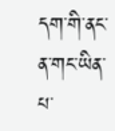དག་གི་ནང་ན་གང་ཡིན་པ་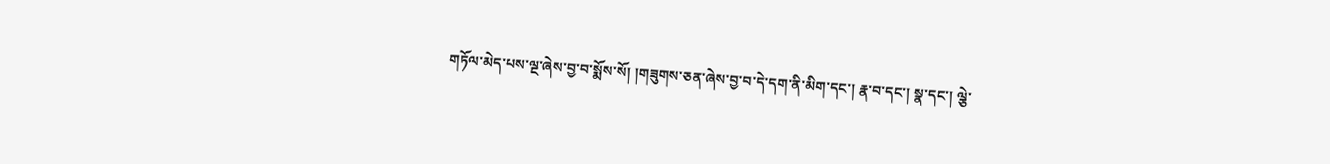གཏོལ་མེད་པས་ལྔ་ཞེས་བྱ་བ་སྨོས་སོ། །གཟུགས་ཅན་ཞེས་བྱ་བ་དེ་དག་ནི་མིག་དང་། རྣ་བ་དང་། སྣ་དང་། ལྕེ་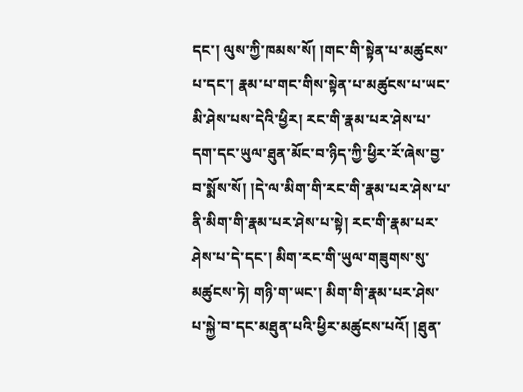དང་། ལུས་ཀྱི་ཁམས་སོ། །གང་གི་སྟེན་པ་མཚུངས་པ་དང་། རྣམ་པ་གང་གིས་སྟེན་པ་མཚུངས་པ་ཡང་མི་ཤེས་པས་དེའི་ཕྱིར། རང་གི་རྣམ་པར་ཤེས་པ་དག་དང་ཡུལ་ཐུན་མོང་བ་ཉིད་ཀྱི་ཕྱིར་རོ་ཞེས་བྱ་བ་སྨོས་སོ། །དེ་ལ་མིག་གི་རང་གི་རྣམ་པར་ཤེས་པ་ནི་མིག་གི་རྣམ་པར་ཤེས་པ་སྟེ། རང་གི་རྣམ་པར་ཤེས་པ་དེ་དང་། མིག་རང་གི་ཡུལ་གཟུགས་སུ་མཚུངས་ཏེ། གཉི་ག་ཡང་། མིག་གི་རྣམ་པར་ཤེས་པ་སྐྱེ་བ་དང་མཐུན་པའི་ཕྱིར་མཚུངས་པའོ། །ཐུན་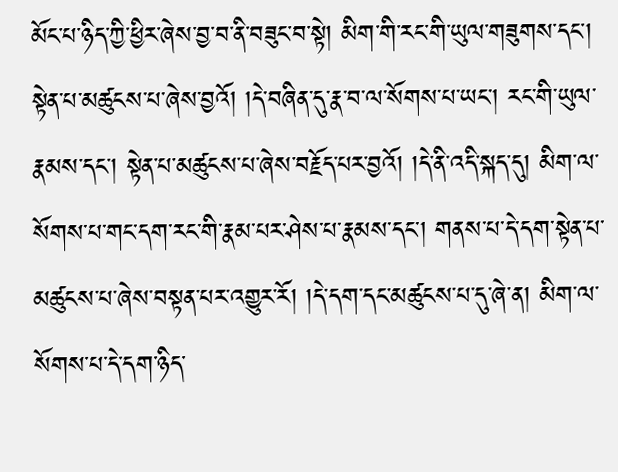མོང་པ་ཉིད་ཀྱི་ཕྱིར་ཞེས་བྱ་བ་ནི་བཟུང་བ་སྟེ། མིག་གི་རང་གི་ཡུལ་གཟུགས་དང་། སྟེན་པ་མཚུངས་པ་ཞེས་བྱའོ། །དེ་བཞིན་དུ་རྣ་བ་ལ་སོགས་པ་ཡང་། རང་གི་ཡུལ་རྣམས་དང་། སྟེན་པ་མཚུངས་པ་ཞེས་བརྗོད་པར་བྱའོ། །དེ་ནི་འདི་སྐད་དུ། མིག་ལ་སོགས་པ་གང་དག་རང་གི་རྣམ་པར་ཤེས་པ་རྣམས་དང་། གནས་པ་དེ་དག་སྟེན་པ་མཚུངས་པ་ཞེས་བསྟན་པར་འགྱུར་རོ། །དེ་དག་དང་མཚུངས་པ་དུ་ཞེ་ན། མིག་ལ་སོགས་པ་དེ་དག་ཉིད་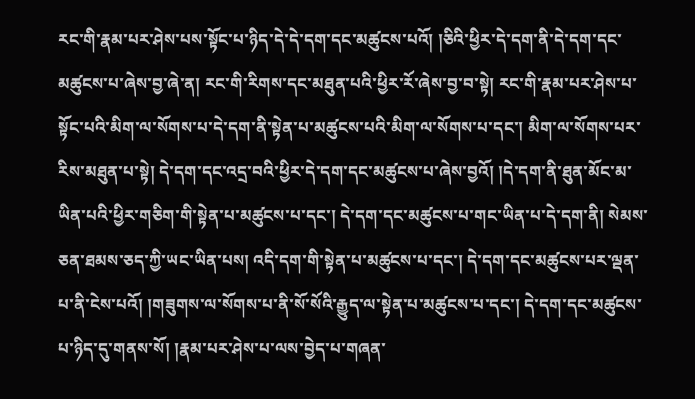རང་གི་རྣམ་པར་ཤེས་པས་སྟོང་པ་ཉིད་དེ་དེ་དག་དང་མཚུངས་པའོ། །ཅིའི་ཕྱིར་དེ་དག་ནི་དེ་དག་དང་མཚུངས་པ་ཞེས་བྱ་ཞེ་ན། རང་གི་རིགས་དང་མཐུན་པའི་ཕྱིར་རོ་ཞེས་བྱ་བ་སྟེ། རང་གི་རྣམ་པར་ཤེས་པ་སྟོང་པའི་མིག་ལ་སོགས་པ་དེ་དག་ནི་སྟེན་པ་མཚུངས་པའི་མིག་ལ་སོགས་པ་དང་། མིག་ལ་སོགས་པར་རིས་མཐུན་པ་སྟེ། དེ་དག་དང་འདྲ་བའི་ཕྱིར་དེ་དག་དང་མཚུངས་པ་ཞེས་བྱའོ། །དེ་དག་ནི་ཐུན་མོང་མ་ཡིན་པའི་ཕྱིར་གཅིག་གི་སྟེན་པ་མཚུངས་པ་དང་། དེ་དག་དང་མཚུངས་པ་གང་ཡིན་པ་དེ་དག་ནི། སེམས་ཅན་ཐམས་ཅད་ཀྱི་ཡང་ཡིན་པས། འདི་དག་གི་སྟེན་པ་མཚུངས་པ་དང་། དེ་དག་དང་མཚུངས་པར་ལྡན་པ་ནི་ངེས་པའོ། །གཟུགས་ལ་སོགས་པ་ནི་སོ་སོའི་རྒྱུད་ལ་སྟེན་པ་མཚུངས་པ་དང་། དེ་དག་དང་མཚུངས་པ་ཉིད་དུ་གནས་སོ། །རྣམ་པར་ཤེས་པ་ལས་བྱེད་པ་གཞན་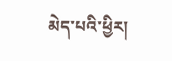མེད་པའི་ཕྱིར།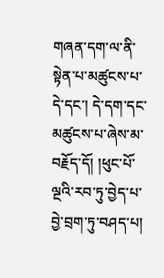གཞན་དག་ལ་ནི་སྟེན་པ་མཚུངས་པ་དེ་དང་། དེ་དག་དང་མཚུངས་པ་ཞེས་མ་བརྗོད་དོ། །ཕུང་པོ་ལྔའི་རབ་ཏུ་བྱེད་པ་བྱེ་བྲག་ཏུ་བཤད་པ།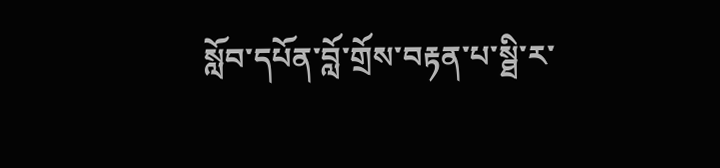སློབ་དཔོན་བློ་གྲོས་བརྟན་པ་སྠི་ར་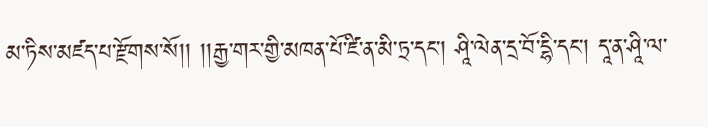མ་ཏིས་མཛད་པ་རྫོགས་སོ།། །།རྒྱ་གར་གྱི་མཁན་པོ་ཛི་ན་མི་ཏྲ་དང་། ཤཱི་ལེན་དྲ་བོ་དྷི་དང་། དཱ་ན་ཤཱི་ལ་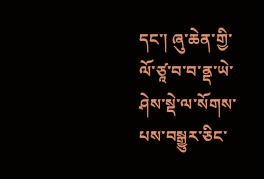དང་། ཞུ་ཆེན་གྱི་ལོ་ཙཱ་བ་བ་ནྡ་ཡེ་ཤེས་སྡེ་ལ་སོགས་པས་བསྒྱུར་ཅིང་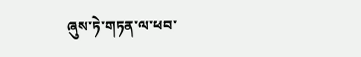ཞུས་ཏེ་གཏན་ལ་ཕབ་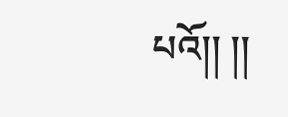པའོ།། །།